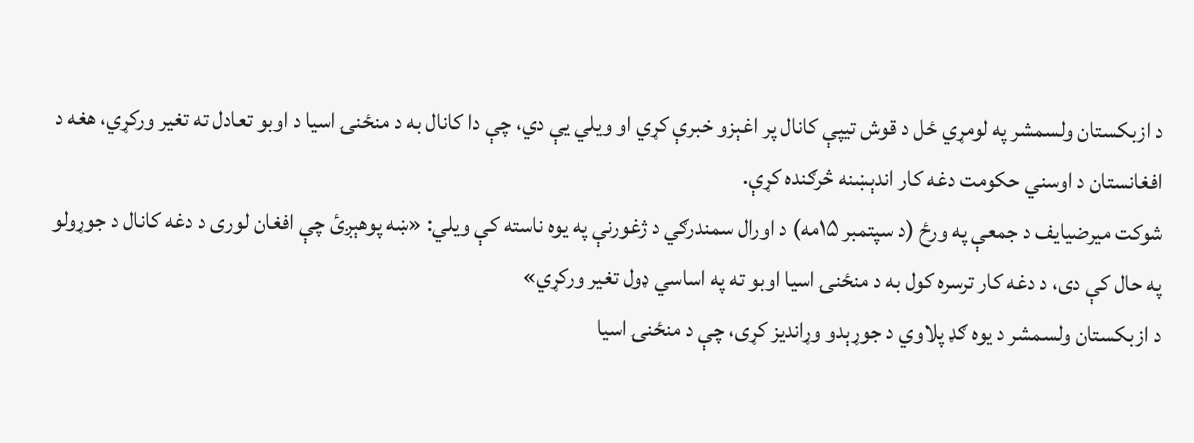د ازبکستان ولسمشر په لومړي ځل د قوش تيپې کانال پر اغېزو خبرې کړي او ويلي يې دي، چې دا کانال به د منځنۍ اسيا د اوبو تعادل ته تغير ورکړي، هغه د افغانستان د اوسني حکومت دغه کار اندېښنه څرګنده کړې.
شوکت ميرضيايف د جمعې په ورځ (د سپتمبر ۱۵مه) د اورال سمندرګي د ژغورنې په يوه ناسته کې ويلي: «ښه پوهېږئ چې افغان لوری د دغه کانال د جوړولو په حال کې دی، د دغه کار ترسره کول به د منځنۍ اسيا اوبو ته په اساسي ډول تغير ورکړي»
د ازبکستان ولسمشر د يوه ګډ پلاوي د جوړېدو وړانديز کړی، چې د منځنۍ اسيا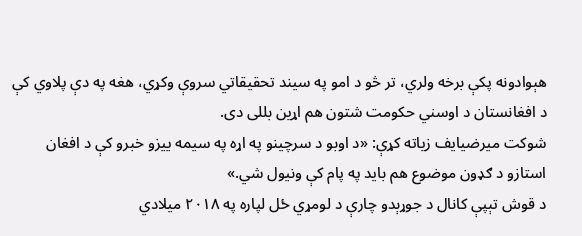هېوادونه پکې برخه ولري، تر څو د امو په سيند تحقیقاتي سروې وکړي، هغه په دې پلاوي کې د افغانستان د اوسني حکومت شتون هم اړين بللی دی.
شوکت ميرضيايف زياته کړې: «د اوبو د سرچینو په اړه په سیمه ییزو خبرو کې د افغان استازو د ګډون موضوع هم باید په پام کې ونیول شي.»
د قوش تېپې کانال د جوړېدو چارې د لومړي ځل لپاره په ۲۰۱۸ ميلادي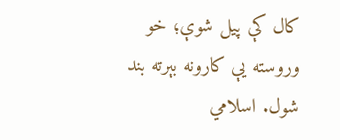کال کې پيل شوې؛ خو وروسته یې کارونه بېرته بند شول. اسلامي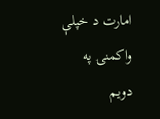امارت د خپلې واکمنۍ په دويم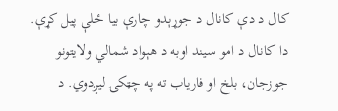کال د دې کانال د جوړېدو چارې بيا ځلې پيل کړې.
دا کانال د امو سيند اوبه د هېواد شمالي ولايتونو جوزجان، بلخ او فارياب ته په چټکۍ ليږدوي. د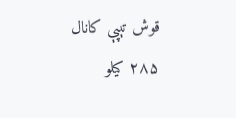قوش تېپې کانال ۲۸۵ کيلو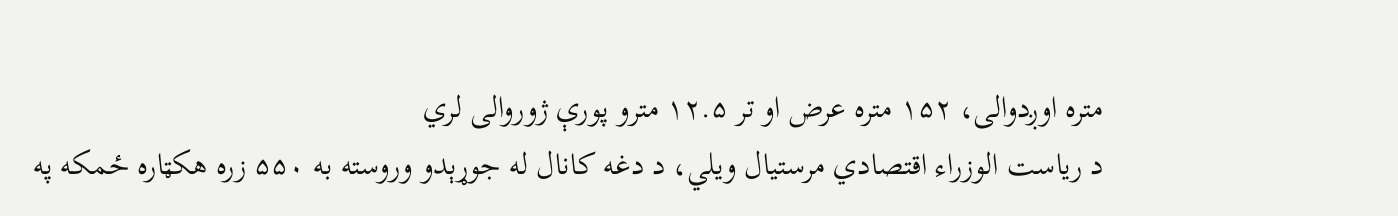متره اوږدوالی، ۱۵۲ متره عرض او تر ۱۲.۵ مترو پورې ژوروالی لري
د رياست الوزراء اقتصادي مرستيال ويلي، د دغه کانال له جوړېدو وروسته به ۵۵۰ زره هکټاره ځمکه په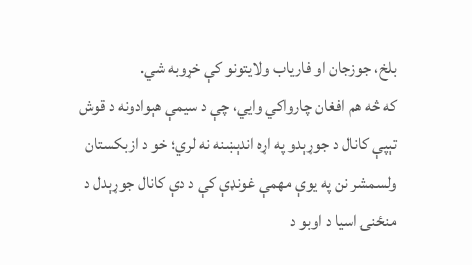بلخ، جوزجان او فارياب ولايتونو کې خړوبه شي.
که څه هم افغان چارواکي وايي، چې د سيمې هېوادونه د قوش تېپې کانال د جوړېدو په اړه اندېښنه نه لري؛ خو د ازبکستان ولسمشر نن په یوې مهمې غونډې کې د دې کانال جوړېدل د منځنۍ اسيا د اوبو د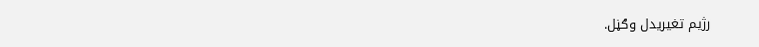رژيم تغيريدل وګڼل.